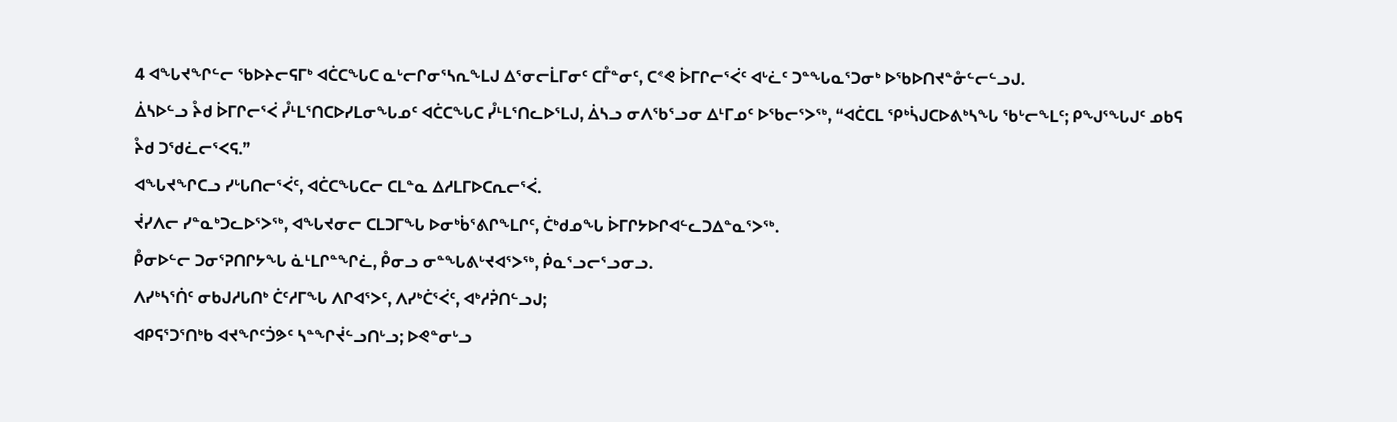4 ᐊᖓᔪᖏᓪᓕ ᖃᐅᔨᓕᕋᒥᒃ ᐊᑖᑕᖓᑕ ᓇᒡᓕᒋᓂᕐᓴᕆᖕᒪᒍ ᐃᕐᓂᓕᒫᒥᓂᑦ ᑕᒤᓐᓂᑦ, ᑕᕝᕙ ᐆᒥᒋᓕᕐᐹᑦ ᐊᒡᓛᑦ ᑐᓐᖓᓇᕐᑐᓂᒃ ᐅᖃᐅᑎᔪᓐᓁᓪᓕᓪᓗᒍ.
ᐄᓴᐅᓪᓗ ᔧᑯ ᐆᒥᒋᓕᕐᐹ ᓮᒻᒪᕐᑎᑕᐅᓯᒪᓂᖓᓄᑦ ᐊᑖᑕᖓᑕ ᓮᒻᒪᕐᑎᓚᐅᕐᒪᒍ, ᐄᓴᓗ ᓂᐱᖃᕐᓗᓂ ᐃᒻᒥᓄᑦ ᐅᖃᓕᕐᐳᖅ, “ᐊᑖᑕᒪ ᕿᒃᓵᒍᑕᐅᕕᒃᓴᖓ ᖃᒡᓕᖕᒪᑦ; ᑭᖑᕐᖓᒍᑦ ᓄᑲᕋ ᔧᑯ ᑐᖁᓛᓕᕐᐸᕋ.”
ᐊᖓᔪᖏᑕᓗ ᓯᒡᒐᑎᓕᕐᐹᑦ, ᐊᑖᑕᖓᑕᓕ ᑕᒪᓐᓇ ᐃᓱᒪᒥᐅᑕᕆᓕᕐᐹ.
ᔫᓯᐱᓕ ᓯᓐᓇᒃᑐᓚᐅᕐᐳᖅ, ᐊᖓᔪᓂᓕ ᑕᒪᑐᒥᖓ ᐅᓂᒃᑳᕐᕕᒋᖕᒪᒋᑦ, ᑖᒃᑯᓄᖓ ᐆᒥᒋᔭᐅᒋᐊᓪᓚᑐᐃᓐᓇᕐᐳᖅ.
ᑬᓂᐅᓪᓕ ᑐᓂᕐᕈᑎᒋᔭᖓ ᓈᒻᒪᒋᓐᖏᓛ, ᑬᓂᓗ ᓂᓐᖓᕕᒡᔪᐊᕐᐳᖅ, ᑮᓇᕐᓗᓕᕐᓗᓂᓗ.
ᐱᓯᒃᓴᕐᑏᑦ ᓂᑲᒍᓱᒐᑎᒃ ᑖᑦᓱᒥᖓ ᐱᒋᐊᕐᐳᑦ, ᐱᓯᒃᑖᕐᐹᑦ, ᐊᒃᓱᕉᑎᓪᓗᒍ;
ᐊᑭᕋᕐᑐᕐᑎᒃᑲ ᐊᔪᖏᑦᑑᕗᑦ ᓴᓐᖏᔫᓪᓗᑎᒡᓗ; ᐅᕙᓐᓂᒡᓗ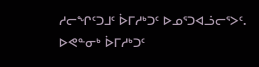ᓱᓕᖏᑦᑐᒧᑦ ᐆᒥᓱᒃᑐᑦ ᐅᓄᕐᑐᐊᓘᓕᕐᐳᑦ.
ᐅᕙᓐᓂᒃ ᐆᒥᓱᒃᑐᑦ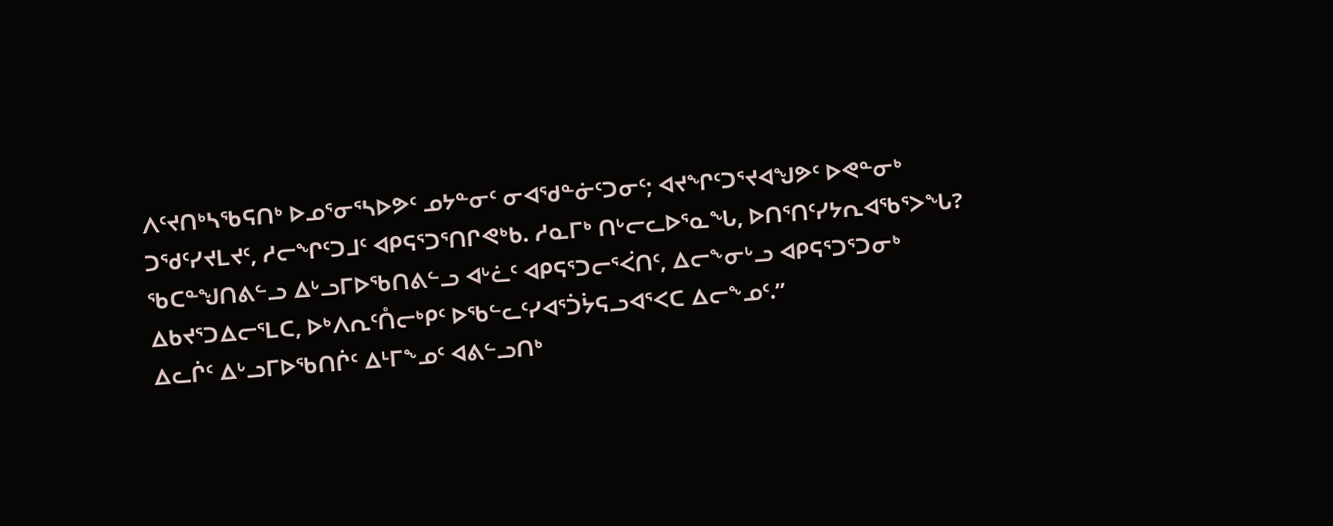ᐱᑦᔪᑎᒃᓴᖃᕋᑎᒃ ᐅᓄᕐᓂᕐᓴᐅᕗᑦ ᓄᔭᓐᓂᑦ ᓂᐊᖁᓐᓃᑦᑐᓂᑦ; ᐊᔪᖏᑦᑐᕐᔪᐊᖑᕗᑦ ᐅᕙᓐᓂᒃ ᑐᖁᑦᓯᔪᒪᔪᑦ, ᓱᓕᖏᑦᑐᒧᑦ ᐊᑭᕋᕐᑐᕐᑎᒋᕙᒃᑲ. ᓱᓇᒥᒃ ᑎᒡᓕᓚᐅᕐᓇᖓ, ᐅᑎᕐᑎᑦᓯᔭᕆᐊᖃᕐᐳᖓ?
ᖃᑕᓐᖑᑎᕕᓪᓗ ᐃᒡᓗᒥᐅᖃᑎᕕᓪᓗ ᐊᒡᓛᑦ ᐊᑭᕋᕐᑐᓕᕐᐹᑎᑦ, ᐃᓕᖕᓂᒡᓗ ᐊᑭᕋᕐᑐᕐᑐᓂᒃ ᐃᑲᔪᕐᑐᐃᓕᕐᒪᑕ, ᐅᒃᐱᕆᑦᑍᓕᒃᑭᑦ ᐅᖃᓪᓚᑦᓯᐊᕐᑑᔮᕋᓗᐊᕐᐸᑕ ᐃᓕᖕᓄᑦ.”
ᐃᓚᒌᑦ ᐃᒡᓗᒥᐅᖃᑎᒌᑦ ᐃᒻᒥᖕᓄᑦ ᐊᕕᓪᓗᑎᒃ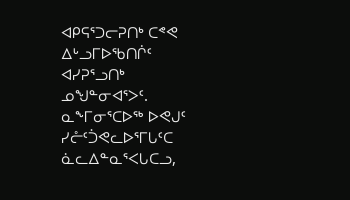ᐊᑭᕋᕐᑐᓕᕈᑎᒃ ᑕᕝᕙ ᐃᒡᓗᒥᐅᖃᑎᒌᑦ ᐊᓯᕈᕐᓗᑎᒃ ᓄᖑᓐᓂᐊᕐᐳᑦ.
ᓇᖕᒥᓂᕐᑕᐅᖅ ᐅᕙᒍᑦ ᓯᓔᑦᑑᕙᓚᐅᕐᒥᒐᑦᑕ ᓈᓚᐃᓐᓇᕐᐸᒐᑕᓗ,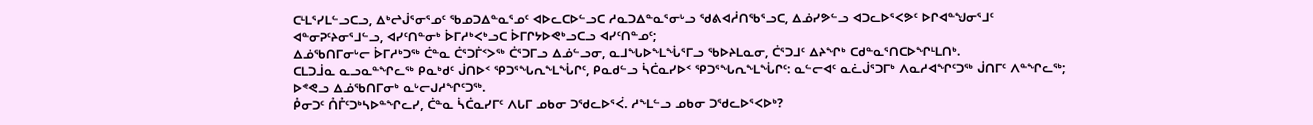ᑕᒻᒪᕐᓯᒪᓪᓗᑕᓗ, ᐃᒃᖠᒎᕐᓂᕐᓄᑦ ᖃᓄᑐᐃᓐᓇᕐᓄᑦ ᐊᐅᓚᑕᐅᓪᓗᑕ ᓱᓇᑐᐃᓐᓇᕐᓂᒡᓗ ᖁᕕᐊᓲᑎᖃᕐᓗᑕ, ᐃᓅᓯᕗᓪᓗ ᐊᑐᓚᐅᕐᐸᕗᑦ ᐅᒋᐊᓐᖑᓂᕐᒧᑦ ᐊᓐᓂᕈᑦᔨᓂᕐᒧᓪᓗ, ᐊᓯᑦᑎᓐᓂᒃ ᐆᒥᓱᒃᐸᒃᓗᑕ ᐆᒥᒋᔭᐅᕙᒃᓗᑕᓗ ᐊᓯᑦᑎᓐᓄᑦ;
ᐃᓅᖃᑎᒥᓂᒡᓕ ᐆᒥᓱᒃᑐᖅ ᑖᓐᓇ ᑖᕐᑐᒦᑉᐳᖅ ᑖᕐᑐᒥᓗ ᐃᓅᓪᓗᓂ, ᓇᒧᖓᐅᖕᒪᖔᕐᒥᓗ ᖃᐅᔨᒪᓇᓂ, ᑖᕐᑐᒧᑦ ᐃᔨᖏᒃ ᑕᑯᓐᓇᕐᑎᑕᐅᖏᒻᒪᑎᒃ.
ᑕᒪᑐᒨᓇ ᓇᓗᓇᓐᖏᓚᖅ ᑭᓇᒃᑯᑦ ᒎᑎᐅᑉ ᕿᑐᕐᖓᕆᖕᒪᖔᒋᑦ, ᑭᓇᑯᓪᓗ ᓵᑖᓇᓯᐅᑉ ᕿᑐᕐᖓᕆᖕᒪᖔᒋᑦ: ᓇᓪᓕᐊᑦ ᓇᓛᒎᕐᑐᒥᒃ ᐱᓇᓱᐊᖏᑦᑐᖅ ᒎᑎᒥᑦ ᐱᓐᖏᓚᖅ; ᐅᕝᕙᓗ ᐃᓅᖃᑎᒥᓂᒃ ᓇᒡᓕᒍᓱᖏᑦᑐᖅ.
ᑬᓂᑐᑦ ᑍᒤᑦᑐᒃᓴᐅᓐᖏᓚᓯ, ᑖᓐᓇ ᓵᑖᓇᓯᒥᑦ ᐱᒐᒥ ᓄᑲᓂ ᑐᖁᓚᐅᕐᐹ. ᓱᖕᒪᓪᓗ ᓄᑲᓂ ᑐᖁᓚᐅᕐᐸᐅᒃ?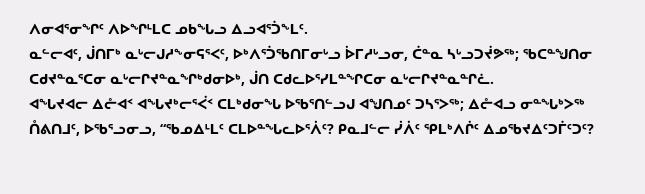ᐱᓂᐊᕐᓂᖏᑦ ᐱᐅᖏᒻᒪᑕ ᓄᑲᖓᓗ ᐃᓗᐊᕐᑑᖕᒪᑦ.
ᓇᓪᓕᐊᑦ, ᒎᑎᒥᒃ ᓇᒡᓕᒍᓱᖕᓂᕋᕐᐸᑦ, ᐅᒃᐱᕐᑑᖃᑎᒥᓂᒡᓗ ᐆᒥᓱᒡᓗᓂ, ᑖᓐᓇ ᓴᒡᓗᑐᔫᕗᖅ; ᖃᑕᓐᖑᑎᓂ ᑕᑯᔪᓐᓇᕐᑕᓂ ᓇᒡᓕᒋᔪᓐᓇᖏᒃᑯᓂᐅᒃ, ᒎᑎ ᑕᑯᓚᐅᕐᓯᒪᓐᖏᑕᓂ ᓇᒡᓕᒋᔪᓐᓇᓐᒋᓛ.
ᐊᖓᔪᐊᓕ ᐃᓔᐊᑉ ᐊᖓᔪᒃᓕᕐᐹᑉ ᑕᒪᒃᑯᓂᖓ ᐅᖃᕐᑎᓪᓗᒍ ᐊᖑᑎᓄᑦ ᑐᓴᕐᐳᖅ; ᐃᓔᐊᓗ ᓂᓐᖓᒃᐳᖅ ᑍᕕᑎᒧᑦ, ᐅᖃᕐᓗᓂᓗ, “ᖃᓄᐃᒻᒪᑦ ᑕᒪᐅᓐᖓᓚᐅᕐᐲᑦ? ᑭᓇᒧᓪᓕ ᓰᐲᑦ ᕿᒪᒃᐱᒌᑦ ᐃᓄᖃᔪᐃᑦᑐᒦᑦᑐᑦ?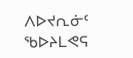ᐱᐅᔪᕆᓃᑦ ᖃᐅᔨᒪᕙᕋ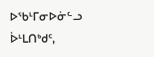ᐅᖃᒻᒥᓂᐅᓃᓪᓗ ᐆᒻᒪᑎᒃᑯᑦ,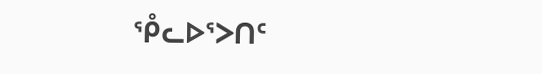ᕾᓚᐅᕐᐳᑎᑦ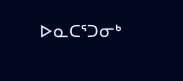ᐅᓇᑕᕐᑐᓂᒃ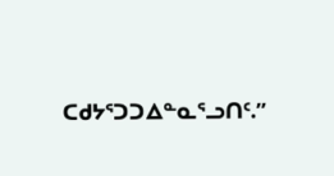ᑕᑯᔭᕐᑐᑐᐃᓐᓇᕐᓗᑎᑦ.”